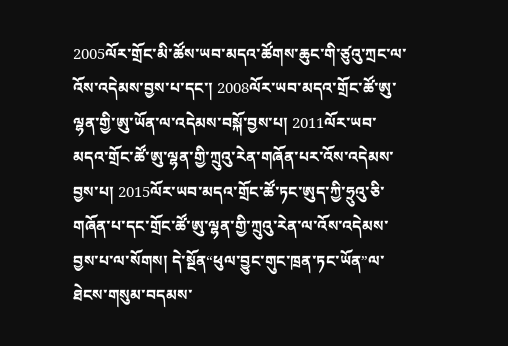2005ལོར་གྲོང་མི་ཚོས་ཡབ་མདའ་ཚོགས་ཆུང་གི་ཙུའུ་ཀྲང་ལ་འོས་འདེམས་བྱས་པ་དང་། 2008ལོར་ཡབ་མདའ་གྲོང་ཚོ་ཨུ་ལྷན་གྱི་ཨུ་ཡོན་ལ་འདེམས་བསྐོ་བྱས་པ། 2011ལོར་ཡབ་མདའ་གྲོང་ཚོ་ཨུ་ལྷན་གྱི་ཀྲུའུ་རེན་གཞོན་པར་འོས་འདེམས་བྱས་པ། 2015ལོར་ཡབ་མདའ་གྲོང་ཚོ་ཏང་ཨུད་ཀྱི་ཧྲུའུ་ཅི་གཞོན་པ་དང་གྲོང་ཚོ་ཨུ་ལྷན་གྱི་ཀྲུའུ་རེན་ལ་འོས་འདེམས་བྱས་པ་ལ་སོགས། དེ་སྔོན“ཕུལ་བྱུང་གུང་ཁྲན་ཏང་ཡོན”ལ་ཐེངས་གསུམ་བདམས་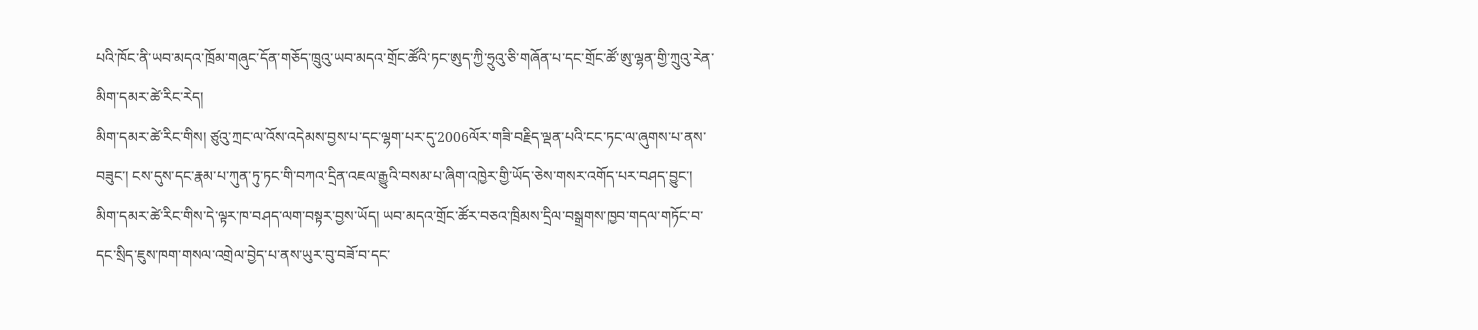པའི་ཁོང་ནི་ཡབ་མདའ་ཁྲོམ་གཞུང་དོན་གཅོད་ཁྲུའུ་ཡབ་མདའ་གྲོང་ཚོའི་ཏང་ཨུད་ཀྱི་ཧྲུའུ་ཅི་གཞོན་པ་དང་གྲོང་ཚོ་ཨུ་ལྷན་གྱི་ཀྲུའུ་རེན་མིག་དམར་ཚེ་རིང་རེད།
མིག་དམར་ཚེ་རིང་གིས། ཙུའུ་ཀྲང་ལ་འོས་འདེམས་བྱས་པ་དང་ལྷག་པར་དུ་2006ལོར་གཟི་བརྗིད་ལྡན་པའི་ངང་ཏང་ལ་ཞུགས་པ་ནས་བཟུང་། ངས་དུས་དང་རྣམ་པ་ཀུན་ཏུ་ཏང་གི་བཀའ་དྲིན་འཇལ་རྒྱུའི་བསམ་པ་ཞིག་འཁྱེར་གྱི་ཡོད་ཅེས་གསར་འགོད་པར་བཤད་བྱུང་། མིག་དམར་ཚེ་རིང་གིས་དེ་ལྟར་ཁ་བཤད་ལག་བསྟར་བྱས་ཡོད། ཡབ་མདའ་གྲོང་ཚོར་བཅའ་ཁྲིམས་དྲིལ་བསྒྲགས་ཁྱབ་གདལ་གཏོང་བ་དང་སྲིད་ཇུས་ཁག་གསལ་འགྲེལ་བྱེད་པ་ནས་ཡུར་བུ་བཟོ་བ་དང་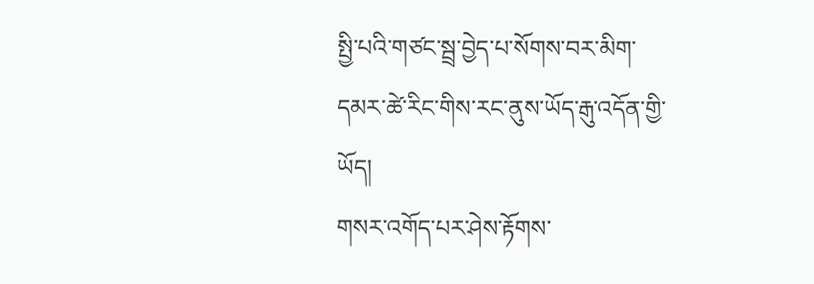སྤྱི་པའི་གཙང་སྦྲ་བྱེད་པ་སོགས་བར་མིག་དམར་ཚེ་རིང་གིས་རང་ནུས་ཡོད་རྒུ་འདོན་གྱི་ཡོད།
གསར་འགོད་པར་ཤེས་རྟོགས་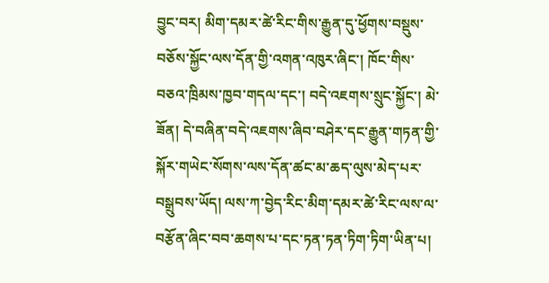བྱུང་བར། མིག་དམར་ཚེ་རིང་གིས་རྒྱུན་དུ་ཕྱོགས་བསྡུས་བཅོས་སྐྱོང་ལས་དོན་གྱི་འགན་འཁུར་ཞིང་། ཁོང་གིས་བཅའ་ཁྲིམས་ཁྱབ་གདལ་དང་། བདེ་འཇགས་སྲུང་སྐྱོང་། མེ་ཟོན། དེ་བཞིན་བདེ་འཇགས་ཞིབ་བཤེར་དང་རྒྱུན་གཏན་གྱི་སྐོར་གཡེང་སོགས་ལས་དོན་ཚང་མ་ཆད་ལུས་མེད་པར་བསྒྲུབས་ཡོད། ལས་ཀ་བྱེད་རིང་མིག་དམར་ཚེ་རིང་ལས་ལ་བརྩོན་ཞིང་བབ་ཆགས་པ་དང་ཏན་ཏན་ཏིག་ཏིག་ཡིན་པ།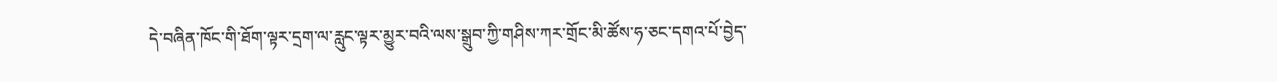དེ་བཞིན་ཁོང་གི་ཐོག་ལྟར་དྲག་ལ་རླུང་ལྟར་མྱུར་བའི་ལས་སྒྲུབ་ཀྱི་གཤིས་ཀར་གྲོང་མི་ཚོས་ཧ་ཅང་དགའ་པོ་བྱེད་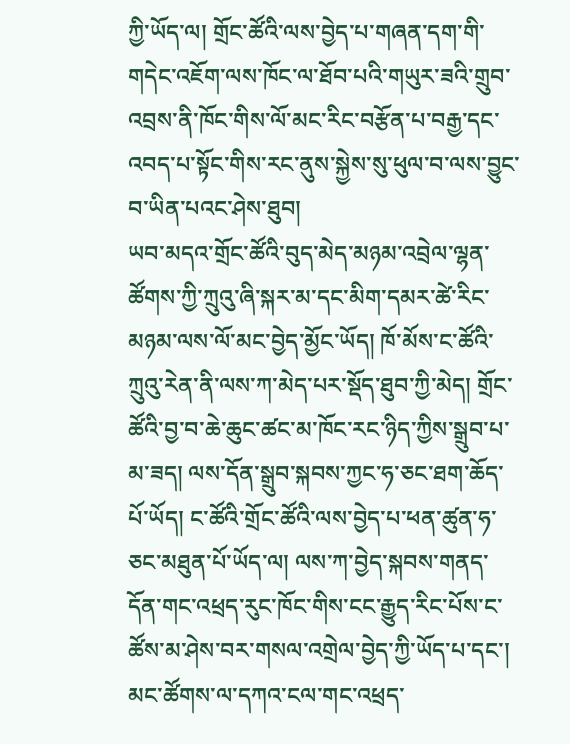ཀྱི་ཡོད་ལ། གྲོང་ཚོའི་ལས་བྱེད་པ་གཞན་དག་གི་གདེང་འཇོག་ལས་ཁོང་ལ་ཐོབ་པའི་གཡུར་ཟའི་གྲུབ་འབྲས་ནི་ཁོང་གིས་ལོ་མང་རིང་བརྩོན་པ་བརྒྱ་དང་འབད་པ་སྟོང་གིས་རང་ནུས་སྐྱེས་སུ་ཕུལ་བ་ལས་བྱུང་བ་ཡིན་པའང་ཤེས་ཐུབ།
ཡབ་མདའ་གྲོང་ཚོའི་བུད་མེད་མཉམ་འབྲེལ་ལྷན་ཚོགས་ཀྱི་ཀྲུའུ་ཞི་སྐར་མ་དང་མིག་དམར་ཚེ་རིང་མཉམ་ལས་ལོ་མང་བྱེད་མྱོང་ཡོད། ཁོ་མོས་ང་ཚོའི་ཀྲུའུ་རེན་ནི་ལས་ཀ་མེད་པར་སྡོད་ཐུབ་ཀྱི་མེད། གྲོང་ཚོའི་བྱ་བ་ཆེ་ཆུང་ཚང་མ་ཁོང་རང་ཉིད་ཀྱིས་སྒྲུབ་པ་མ་ཟད། ལས་དོན་སྒྲུབ་སྐབས་ཀྱང་ཧ་ཅང་ཐག་ཆོད་པོ་ཡོད། ང་ཚོའི་གྲོང་ཚོའི་ལས་བྱེད་པ་ཕན་ཚུན་ཧ་ཅང་མཐུན་པོ་ཡོད་ལ། ལས་ཀ་བྱེད་སྐབས་གནད་དོན་གང་འཕྲད་རུང་ཁོང་གིས་ངང་རྒྱུད་རིང་པོས་ང་ཚོས་མ་ཤེས་བར་གསལ་འགྲེལ་བྱེད་ཀྱི་ཡོད་པ་དང་། མང་ཚོགས་ལ་དཀའ་ངལ་གང་འཕྲད་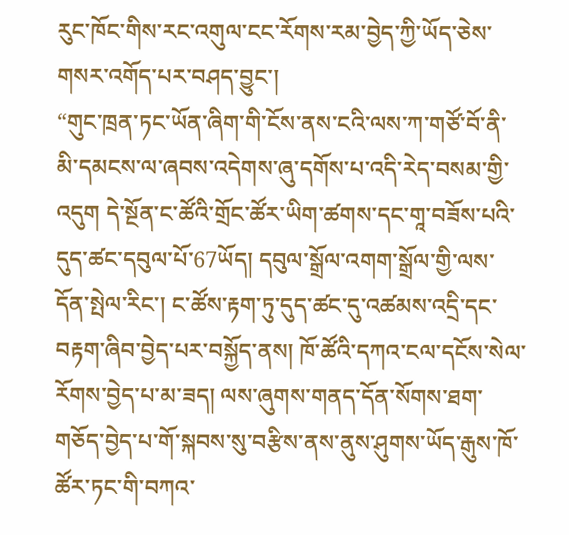རུང་ཁོང་གིས་རང་འགུལ་ངང་རོགས་རམ་བྱེད་ཀྱི་ཡོད་ཅེས་གསར་འགོད་པར་བཤད་བྱུང་།
“གུང་ཁྲན་ཏང་ཡོན་ཞིག་གི་ངོས་ནས་ངའི་ལས་ཀ་གཙོ་བོ་ནི་མི་དམངས་ལ་ཞབས་འདེགས་ཞུ་དགོས་པ་འདི་རེད་བསམ་གྱི་འདུག དེ་སྔོན་ང་ཚོའི་གྲོང་ཚོར་ཡིག་ཚགས་དང་གཱ་བཟོས་པའི་དུད་ཚང་དབུལ་པོ་67ཡོད། དབུལ་སྒྲོལ་འགག་སྒྲོལ་གྱི་ལས་དོན་སྤེལ་རིང་། ང་ཚོས་རྟག་ཏུ་དུད་ཚང་དུ་འཚམས་འདྲི་དང་བརྟག་ཞིབ་བྱེད་པར་བསྐྱོད་ནས། ཁོ་ཚོའི་དཀའ་ངལ་དངོས་སེལ་རོགས་བྱེད་པ་མ་ཟད། ལས་ཞུགས་གནད་དོན་སོགས་ཐག་གཅོད་བྱེད་པ་གོ་སྐབས་སུ་བརྩིས་ནས་ནུས་ཤུགས་ཡོད་རྒུས་ཁོ་ཚོར་ཏང་གི་བཀའ་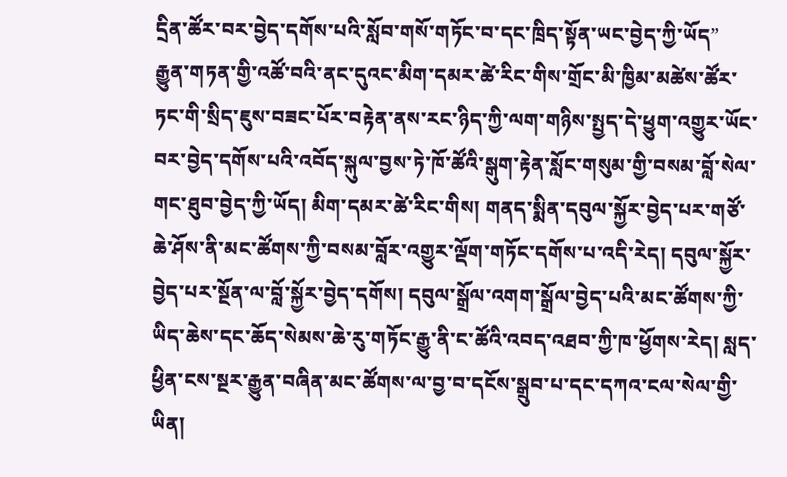དྲིན་ཚོར་བར་བྱེད་དགོས་པའི་སློབ་གསོ་གཏོང་བ་དང་ཁྲིད་སྟོན་ཡང་བྱེད་ཀྱི་ཡོད”
རྒྱུན་གཏན་གྱི་འཚོ་བའི་ནང་དུའང་མིག་དམར་ཚེ་རིང་གིས་གྲོང་མི་ཁྱིམ་མཚེས་ཚོར་ཏང་གི་སྲིད་ཇུས་བཟང་པོར་བརྟེན་ནས་རང་ཉིད་ཀྱི་ལག་གཉིས་སྤྱད་དེ་ཕྱུག་འགྱུར་ཡོང་བར་བྱེད་དགོས་པའི་འབོད་སྐུལ་བྱས་ཏེ་ཁོ་ཚོའི་སྒུག་རྟེན་སློང་གསུམ་གྱི་བསམ་བློ་སེལ་གང་ཐུབ་བྱེད་ཀྱི་ཡོད། མིག་དམར་ཚེ་རིང་གིས། གནད་སྨིན་དབུལ་སྐྱོར་བྱེད་པར་གཙོ་ཆེ་ཤོས་ནི་མང་ཚོགས་ཀྱི་བསམ་བློར་འགྱུར་ལྡོག་གཏོང་དགོས་པ་འདི་རེད། དབུལ་སྐྱོར་བྱེད་པར་སྔོན་ལ་བློ་སྐྱོར་བྱེད་དགོས། དབུལ་སྒྲོལ་འགག་སྒྲོལ་བྱེད་པའི་མང་ཚོགས་ཀྱི་ཡིད་ཆེས་དང་ཆོད་སེམས་ཆེ་རུ་གཏོང་རྒྱུ་ནི་ང་ཚོའི་འབད་འཐབ་ཀྱི་ཁ་ཕྱོགས་རེད། སླད་ཕྱིན་ངས་སྔར་རྒྱུན་བཞིན་མང་ཚོགས་ལ་བྱ་བ་དངོས་སྒྲུབ་པ་དང་དཀའ་ངལ་སེལ་གྱི་ཡིན།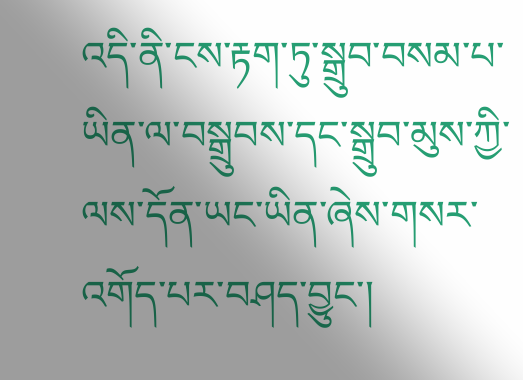འདི་ནི་ངས་རྟག་ཏུ་སྒྲུབ་བསམ་པ་ཡིན་ལ་བསྒྲུབས་དང་སྒྲུབ་མུས་ཀྱི་ལས་དོན་ཡང་ཡིན་ཞེས་གསར་འགོད་པར་བཤད་བྱུང་།